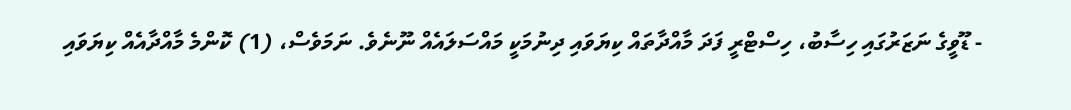- ޑޫވީގެ ނަޒަރުގައި ހިސާބު، ހިސްޓްރީ ފަދަ މާއްދާތައް ކިޔަވައި ދިނުމަކީ މައްސަލައެއް ނޫނެވެ. ނަމަވެސް، (1) ކޮންމެ މާއްދާއެއް ކިޔަވައި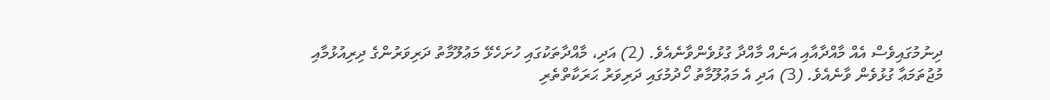ދިނުމުގައިވެސް އެއް މާއްދާއާއި އަނެއް މާއްދާ ގުޅުވެންވާނެއެވެ. (2) އަދި، މާއްދާތަކުގައި ހުށަހެޅޭ މަޢުލޫމާތު ދަރިވަރުންގެ ދިރިއުޅުމާއި މުޖުތަމަޢާ ގުޅުވެން ވާނެއެވެ. (3) އަދި އެ މަޢުލޫމާތު ހޯދުމުގައި ދަރިވަރު ޙަރަކާތްތެރި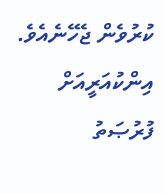ކުރުވެން ޖެހޭނެއެވެ. އިންކުއަރީއަށް ފުރުޞަތު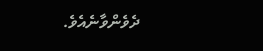ދެވެންވާނެއެވެ.